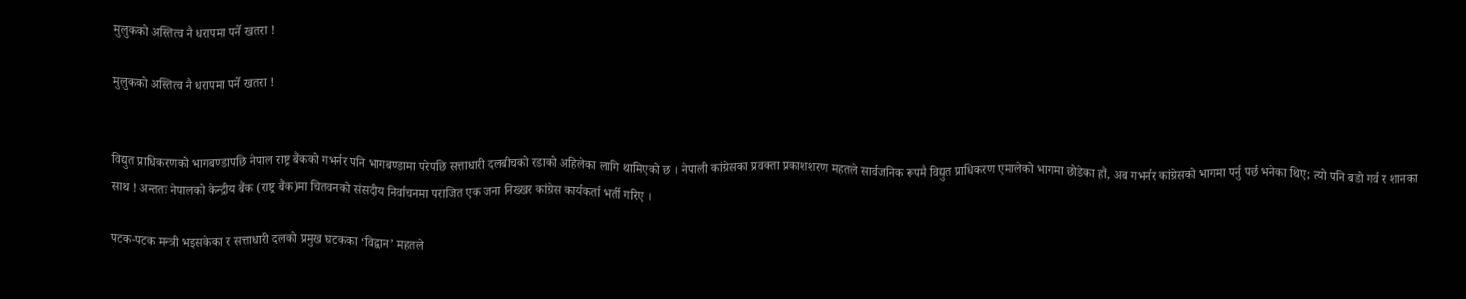मुलुकको अस्तित्व नै धरापमा पर्ने खतरा !

मुलुकको अस्तित्व नै धरापमा पर्ने खतरा !


विद्युत प्राधिकरणको भागबण्डापछि नेपाल राष्ट्र बैंकको गभर्नर पनि भागब‌ण्डामा परेपछि सत्ताधारी दलबीचको रडाको अहिलेका लागि थामिएको छ । नेपाली कांग्रेसका प्रवक्ता प्रकाशशरण महतले सार्वजनिक रूपमै विद्युत प्राधिकरण एमालेको भाग‌मा छोडेका हौं, अब गभर्नर कांग्रेसको भाग‌मा पर्नु पर्छ भनेका थिए; त्यो पनि बडो गर्व र शानका साथ ! अन्ततः नेपालको केन्द्रीय बैंक (राष्ट्र बैंक)मा चितवनको संसदीय निर्वाचनमा पराजित एक जना निख्खर कांग्रेस कार्यकर्ता भर्ती गरिए ।

पटक-पटक मन्त्री भइसकेका र सत्ताधारी दलको प्रमुख घटकका ‘विद्वान’ महतले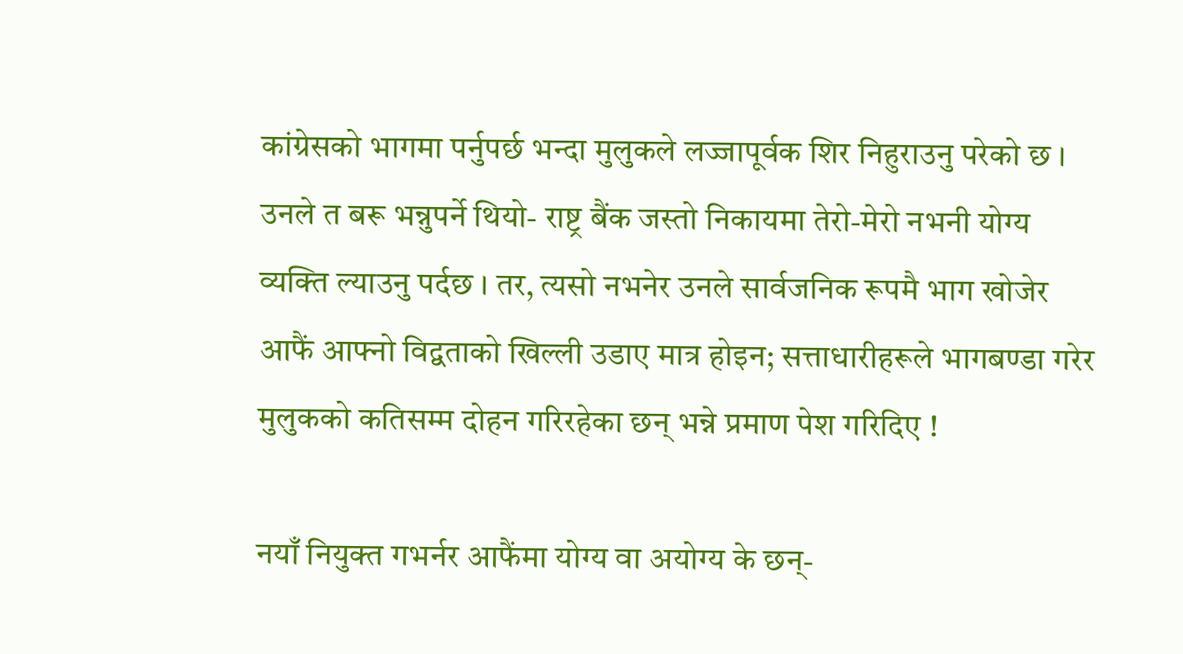कांग्रेसको भागमा पर्नुपर्छ भन्दा मुलुकले लज्जापूर्वक शिर निहुराउनु परेको छ । उनले त बरू भन्नुपर्ने थियो- राष्ट्र बैंक जस्तो निकायमा तेरो-मेरो नभनी योग्य व्यक्ति ल्याउनु पर्दछ । तर, त्यसो नभनेर उनले सार्वजनिक रूपमै भाग खोजेर आफैं आफ्नो विद्वताको खिल्ली उडाए मात्र होइन; सत्ताधारीहरूले भागबण्डा गरेर मुलुकको कतिसम्म दोहन गरिरहेका छन् भन्ने प्रमाण पेश गरिदिए !

नयाँ नियुक्त गभर्नर आफैंमा योग्य वा अयोग्य के छन्-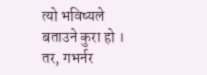त्यो भविष्यले बताउने कुरा हो । तर, गभर्नर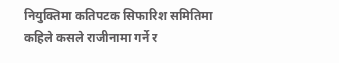नियुक्तिमा कतिपटक सिफारिश समितिमा कहिले कसले राजीनामा गर्ने र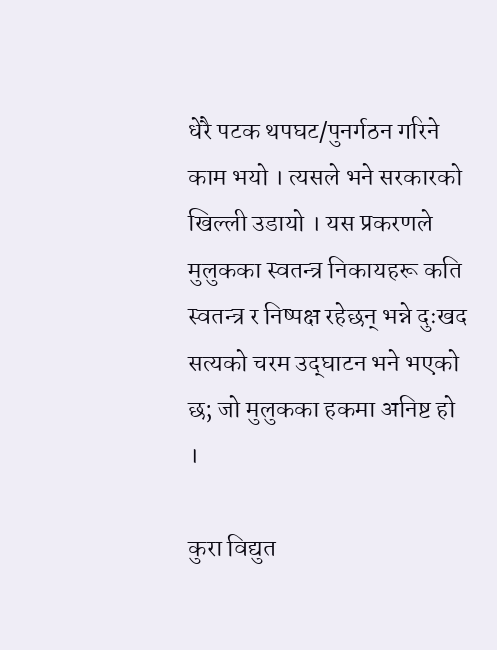धेरै पटक थपघट/पुनर्गठन गरिने काम भयो । त्यसले भने सरकारको खिल्ली उडायो । यस प्रकरणले मुलुकका स्वतन्त्र निकायहरू कति स्वतन्त्र र निष्पक्ष रहेछन् भन्ने दुःखद सत्यको चरम उद्‌घाटन भने भएको छ; जो मुलुकका हकमा अनिष्ट हो ।

कुरा विद्युत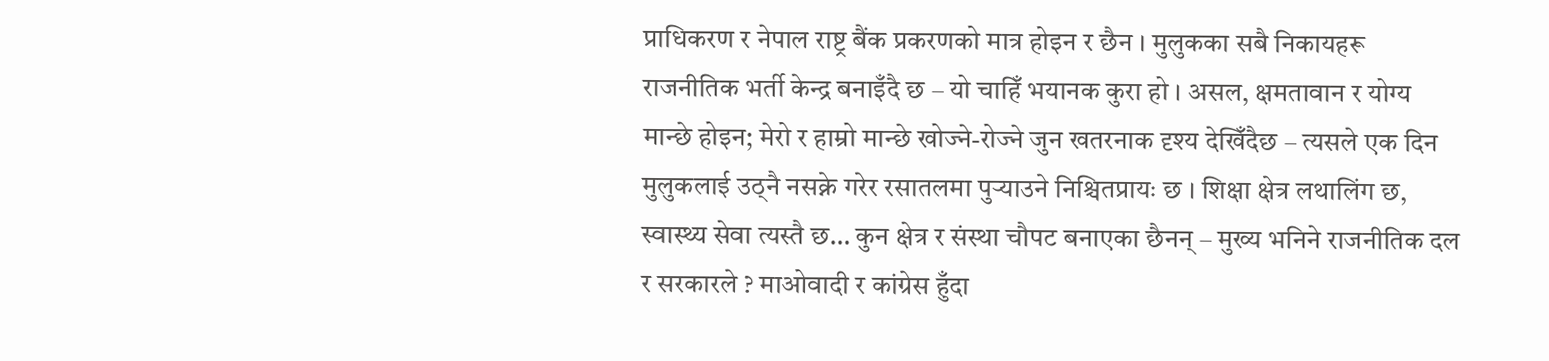प्राधिकरण र नेपाल राष्ट्र बैंक प्रकरणको मात्र होइन र छैन । मुलुकका सबै निकायहरू राजनीतिक भर्ती केन्द्र बनाइँदै छ – यो चाहिँ भयानक कुरा हो । असल, क्षमतावान र योग्य मान्छे होइन; मेरो र हाम्रो मान्छे खोज्ने-रोज्ने जुन खतरनाक दृश्य देखिँदैछ – त्यसले एक दिन मुलुकलाई उठ्नै नसक्ने गरेर रसातलमा पुऱ्याउने निश्चितप्रायः छ । शिक्षा क्षेत्र लथालिंग छ, स्वास्थ्य सेवा त्यस्तै छ… कुन क्षेत्र र संस्था चौपट बनाएका छैनन् – मुख्य भनिने राज‌नीतिक दल र सरकारले ? माओवादी र कांग्रेस हुँदा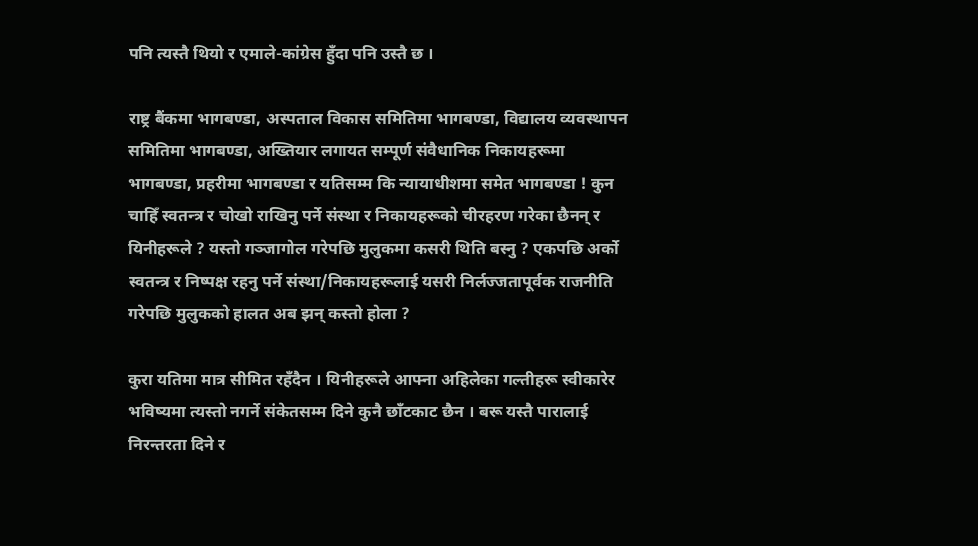पनि त्यस्तै थियो र एमाले-कांग्रेस हुँदा पनि उस्तै छ ।

राष्ट्र बैंकमा भागबण्डा, अस्पताल विकास समितिमा भागबण्डा, विद्यालय व्यवस्थापन समितिमा भागबण्डा, अख्तियार लगायत सम्पूर्ण संवैधानिक निकायहरूमा भागबण्डा, प्रहरीमा भागबण्डा र यतिसम्म कि न्यायाधीशमा समेत भागबण्डा ! कुन चाहिँ स्वतन्त्र र चोखो राखिनु पर्ने संस्था र निकायहरूको चीरहरण गरेका छैनन् र यिनीहरूले ? यस्तो गञ्जागोल गरेपछि मुलुकमा कसरी थिति बस्नु ? एकपछि अर्को स्वतन्त्र र निष्पक्ष रहनु पर्ने संस्था/निकायहरूलाई यसरी निर्लज्जतापूर्वक राजनीति गरेपछि मुलुकको हालत अब झन् कस्तो होला ?

कुरा यतिमा मात्र सीमित रहँदैन । यिनीहरूले आफ्ना अहिलेका गल्तीहरू स्वीकारेर भविष्यमा त्यस्तो नगर्ने संकेतसम्म दिने कुनै छाँटकाट छैन । बरू यस्तै पारालाई निरन्तरता दिने र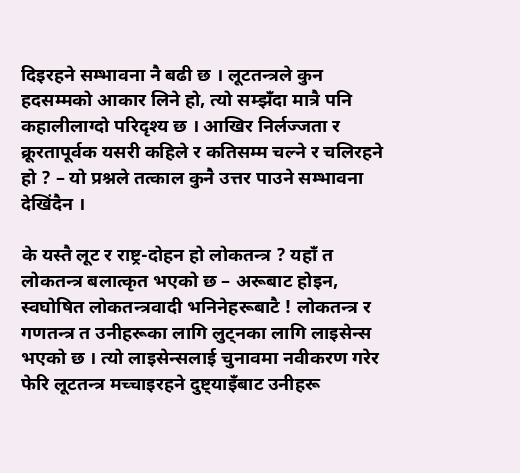दिइरहने सम्भावना नै बढी छ । लूटतन्त्रले कुन हदसम्मको आकार लिने हो, त्यो सम्झँदा मात्रै पनि कहालीलाग्दो परिदृश्य छ । आखिर निर्लज्जता र क्रूरतापूर्वक यसरी कहिले र कतिसम्म चल्ने र चलिरहने हो ? – यो प्रश्नले तत्काल कुनै उत्तर पाउने सम्भावना देखिंदैन ।

के यस्तै लूट र राष्ट्र-दोहन हो लोकतन्त्र ? यहाँ त लोकतन्त्र बलात्कृत भएको छ – अरूबाट होइन, स्वघोषित लोकतन्त्रवादी भनिनेहरूबाटै ! लोकतन्त्र र गणतन्त्र त उनीहरूका लागि लुट्नका लागि लाइसेन्स भएको छ । त्यो लाइसेन्सलाई चुनावमा नवीकरण गरेर फेरि लूटतन्त्र मच्चाइरहने दुष्ट्याइँबाट उनीहरू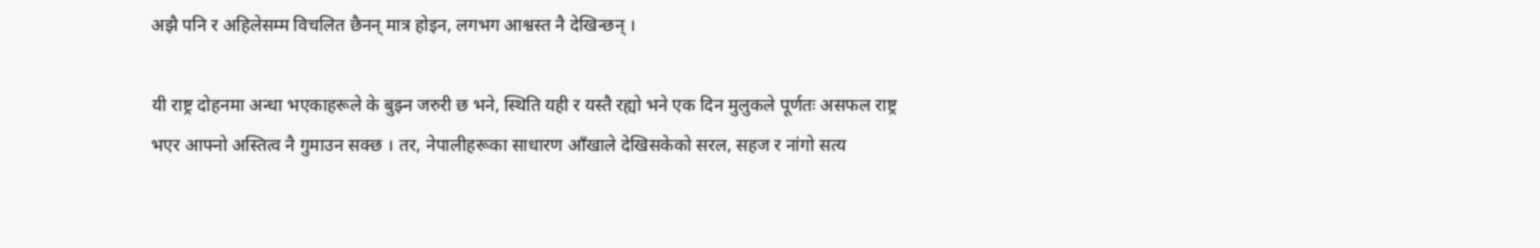अझै पनि र अहिलेसम्म विचलित छैनन् मात्र होइन, लगभग आश्वस्त नै देखिन्छन् ।

यी राष्ट्र दोहन‌मा अन्धा भएकाहरूले के बुझ्न जरुरी छ भने, स्थिति यही र यस्तै रह्यो भने एक दिन मुलुकले पूर्णतः असफल राष्ट्र भएर आफ्नो अस्तित्व नै गुमाउन सक्छ । तर, नेपालीहरूका साधारण आँखाले देखिसकेको सरल, सहज र नांगो सत्य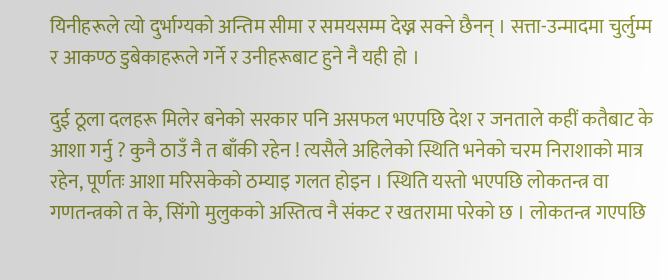यिनीहरूले त्यो दुर्भाग्यको अन्तिम सीमा र समयसम्म देख्न सक्ने छैनन् । सत्ता-उन्मादमा चुर्लुम्म र आकण्ठ डुबेकाहरूले गर्ने र उनीहरूबाट हुने नै यही हो ।

दुई ठूला दलहरू मिलेर बनेको सरकार पनि असफल भएपछि देश र जनताले कहीं कतैबाट के आशा गर्नु ? कुनै ठाउँ नै त बाँकी रहेन ! त्यसैले अहिलेको स्थिति भनेको चरम निराशाको मात्र रहेन, पूर्णतः आशा मरिसकेको ठम्याइ गलत होइन । स्थिति यस्तो भएपछि लोकतन्त्र वा गणतन्त्रको त के, सिंगो मुलुकको अस्तित्व नै संकट र खतरामा परेको छ । लोकतन्त्र गएपछि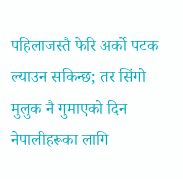पहिलाजस्तै फेरि अर्को पटक ल्याउन सकिन्छ; तर सिंगो मुलुक नै गुमाएको दिन नेपालीहरूका लागि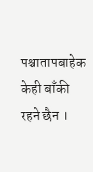पश्चातापबाहेक केही बाँकी रहने छैन ।